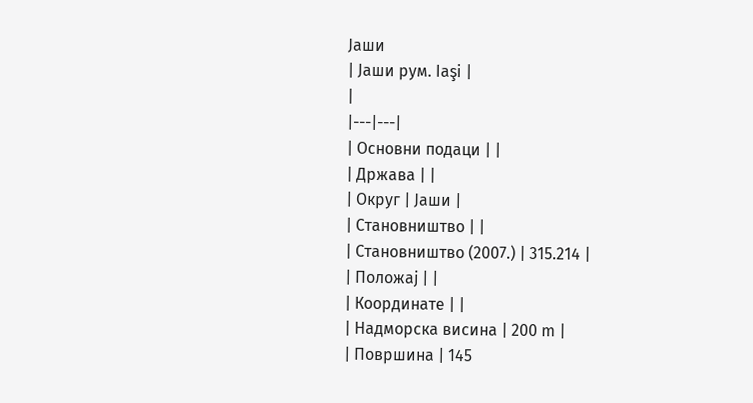Јаши
| Јаши рум. Iaşi |
|
|---|---|
| Основни подаци | |
| Држава | |
| Округ | Јаши |
| Становништво | |
| Становништво (2007.) | 315.214 |
| Положај | |
| Координате | |
| Надморска висина | 200 m |
| Површина | 145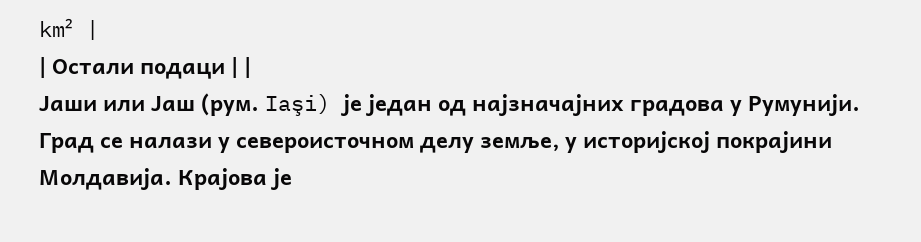km² |
| Остали подаци | |
Јаши или Јаш (рум. Iaşi) је један од најзначајних градова у Румунији. Град се налази у североисточном делу земље, у историјској покрајини Молдавија. Крајова је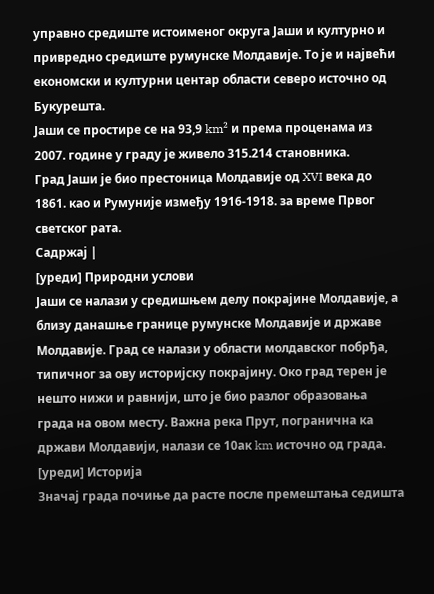управно средиште истоименог округа Јаши и културно и привредно средиште румунске Молдавије. То је и највећи економски и културни центар области северо источно од Букурешта.
Јаши се простире се на 93,9 km² и према проценама из 2007. године у граду је живело 315.214 становника.
Град Јаши је био престоница Молдавије од XVI века до 1861. као и Румуније између 1916-1918. за време Првог светског рата.
Садржај |
[уреди] Природни услови
Јаши се налази у средишњем делу покрајине Молдавије, а близу данашње границе румунске Молдавије и државе Молдавије. Град се налази у области молдавског побрђа, типичног за ову историјску покрајину. Око град терен је нешто нижи и равнији, што је био разлог образовања града на овом месту. Важна река Прут, погранична ка држави Молдавији, налази се 10ак km источно од града.
[уреди] Историја
Значај града почиње да расте после премештања седишта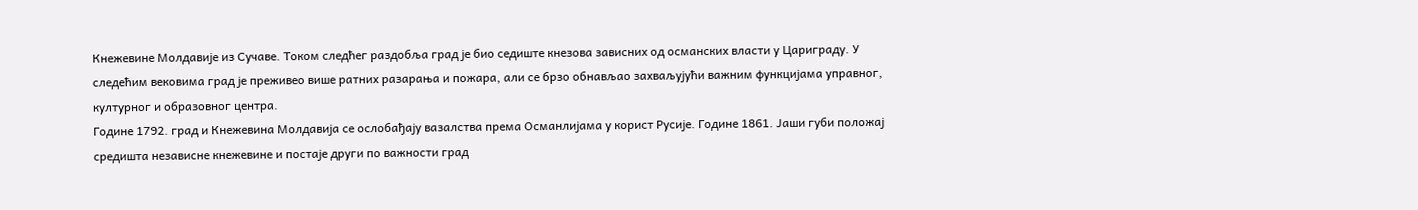Кнежевине Молдавије из Сучаве. Током следћег раздобља град је био седиште кнезова зависних од османских власти у Цариграду. У следећим вековима град је преживео више ратних разарања и пожара, али се брзо обнављао захваљујући важним функцијама управног, културног и образовног центра.
Године 1792. град и Кнежевина Молдавија се ослобађају вазалства према Османлијама у корист Русије. Године 1861. Јаши губи положај средишта независне кнежевине и постаје други по важности град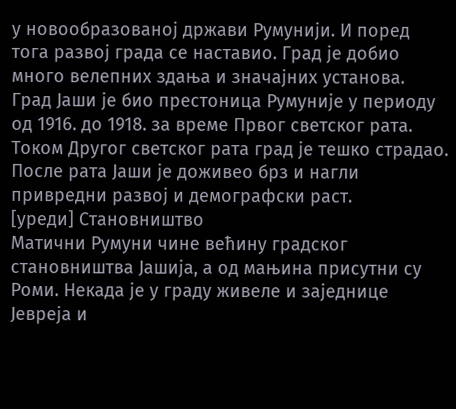у новообразованој држави Румунији. И поред тога развој града се наставио. Град је добио много велепних здања и значајних установа.
Град Јаши је био престоница Румуније у периоду од 1916. до 1918. за време Првог светског рата. Током Другог светског рата град је тешко страдао. После рата Јаши је доживео брз и нагли привредни развој и демографски раст.
[уреди] Становништво
Матични Румуни чине већину градског становништва Јашија, а од мањина присутни су Роми. Некада је у граду живеле и заједнице Јевреја и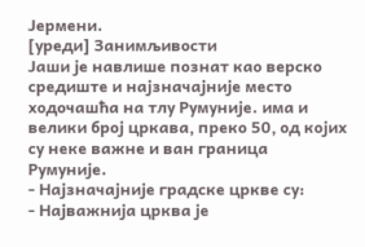Јермени.
[уреди] Занимљивости
Јаши је навлише познат као верско средиште и најзначајније место ходочашћа на тлу Румуније. има и велики број цркава, преко 50, од којих су неке важне и ван граница Румуније.
- Најзначајније градске цркве су:
- Најважнија црква је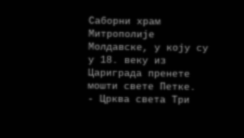Саборни храм Митрополије Молдавске, у коју су у 18. веку из Цариграда пренете мошти свете Петке.
- Црква света Три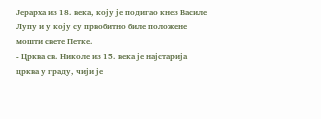Јерарха из 18. века, коју је подигао кнез Василе Лупу и у коју су првобитно биле положене мошти свете Петке.
- Црква св. Николе из 15. века је најстарија црква у граду, чији је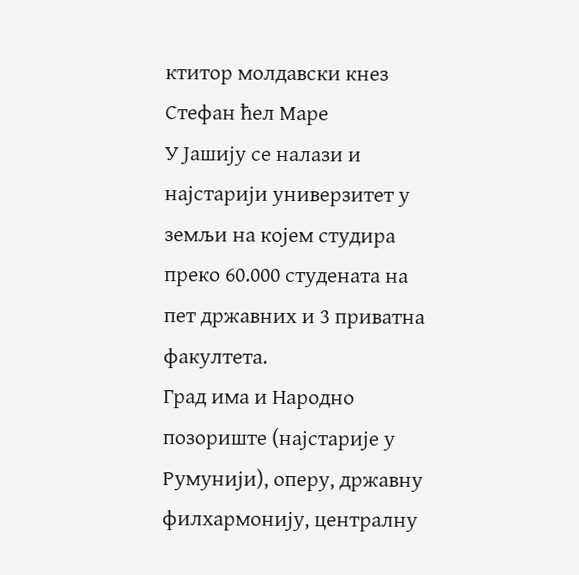ктитор молдавски кнез Стефан ћел Маре
У Јашију се налази и најстарији универзитет у земљи на којем студира преко 60.000 студената на пет државних и 3 приватна факултета.
Град има и Народно позориште (најстарије у Румунији), оперу, државну филхармонију, централну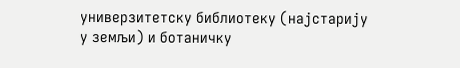универзитетску библиотеку (најстарију у земљи) и ботаничку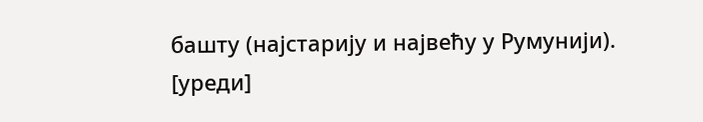башту (најстарију и највећу у Румунији).
[уреди]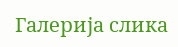Галерија слика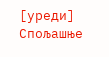[уреди] Спољашње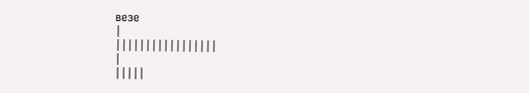везе
|
|||||||||||||||||
|
|||||